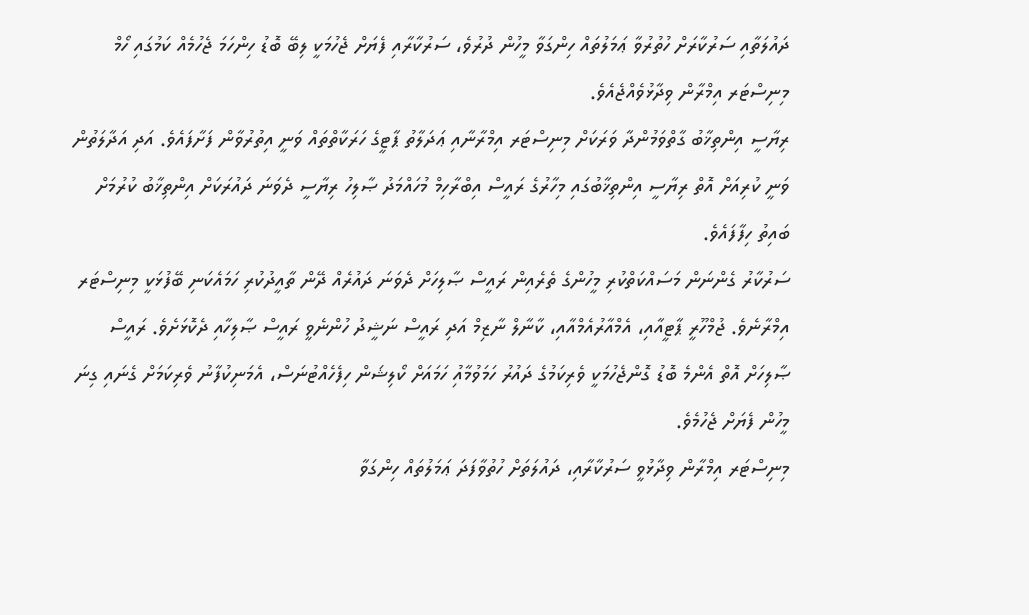ދައުލަތާއި ސަރުކާރަށް ހުތުރުވާ ޢަމަލުތައް ހިންގަވާ މީހުން ދުރުވެ، ސަރުކާރާއި ފެޔަށް ޖެހުމަކީ ލިބޭ ބޮޑު ހިންހަމަ ޖެހުމެއް ކަމުގައި ހޯމް މިނިސްޓަރ އިމްރާން ވިދާޅުވެއްޖެއެވެ.
ރިޔާސީ އިންތިޚާބު ގާތްވަމުންދާ ވަރަކަށް މިނިސްޓަރ އިމްރާނާއި ޢަދަލާތު ޕާޓީގެ ހަރަކާތްތައް ވަނީ އިތުރުވާން ފަށާފައެވެ. އަދި އަދާލަތުން ވަނީ ކުރިއަށް އޮތް ރިޔާސީ އިންތިޚާބުގައި މިހާރުގެ ރައީސް އިބްރާހިމް މުހައްމަދު ޞާލިހު ރިޔާސީ ދެވަނަ ދައުރަކަށް އިންތިޚާބު ކުރުމަށް ބައިތު ހިފާފައެވެ.
ސަރުކާރު ގެންނަން މަސައްކަތްކުރި މީހުންގެ ތެރެއިން ރައީސް ޞާލިހަށް ދެވަނަ ދައުރެއް ދޭން ތާއީދުކުރި ހަމައެކަނި ބޭފުޅަކީ މިނިސްޓަރ އިމްރާނެވެ. ޖުމްހޫރީ ޕާޓީއާއި، އެމްއާރުއެމްއާއި، ކާނާލް ނާޒިމް އަދި ރައީސް ނަޝީދު ހުންނެވީ ރައީސް ޞާލިހާއި ދެކޮޅަށެވެ. ރައީސް ޞާލިހަށް އޮތް އެންމެ ބޮޑު ގޮންޖެހުމަކީ ވެރިކަމުގެ ދައުރު ހަމަވުމާއުި ހަމައަށް ކޯލިޝަން ހިފެހެއްޓުނަސް، އެމަނިކުފާނު ވެރިކަމަށް ގެނައި ގިނަ މީހުން ފެޔަށް ޖެހުމެވެ.
މިނިސްޓަރ އިމްރާން ވިދާޅުވީ ސަރުކާރާއި، ދައުލަތަށް ހުތުވާފަދަ ޢަމަލުތައް ހިންގަވާ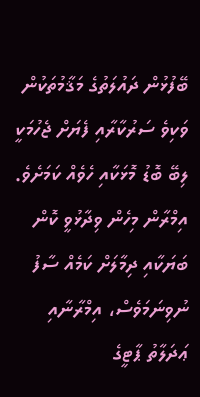ބޭފުޅުން ދައުލަތުގެ މަޤާމުތަކުން ވަކިވެ ސަރުކާރާއި ފެޔަށް ޖެހުމަކީ ލިބޭ ބޮޑު މޮޅަކާއި ހެވެއް ކަމަށެވެ. އިމްރާން މިހެން ވިދާޅުވީ ކޮން ބަޔަކާއި ދިމާލަށް ކަމެއް ސާފު ނުވިނަމަވެސް، އިމްރާނާއި ޢަދަލާތު ޕާޓީގެ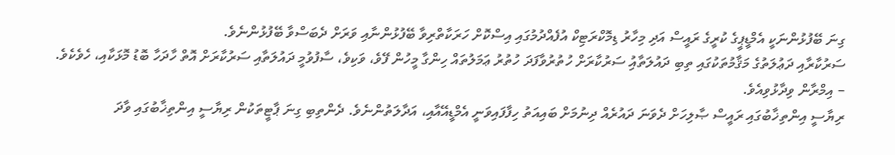ގިނަ ބޭފުޅުންނަކީ އެމްޑީޕީގެ ކުރީގެ ރައީސް އަދި މިހާރު ޑިމޮކްރަޓިކް އުފެއްދުމުގައި އިސްކޮށް ހަރަކާތްރިވާ ބޭފުޅުންނާއި ވަރަށް ދެބަސްވާ ބޭފުޅުންނެވެ.
ސަރުކާރާއި ދަޢުލަތުގެ މަޤާމުތަކުގައި ތިބި ދައުލަތާއުި ސަރުކާރަށް ހުތުރުވާފަދަ ހުތުރު ޢަމަލުތައް ހިންގާ މީހުން ފޭވެ، ވަކިވެ، ސާފުވުމީ ދައުލަތާއި ސަރުކާރަށް އޮތް ހާދަހާ ބޮޑު މޮޅަކާއި، ހެވެކެވެ.
– އިމްރާން ވިދާޅުވިއެވެ.
ރިޔާސީ އިންތިޚާބުގައި ރައީސް ޞާލިހަށް ދެވަނަ ދައުރެއް ދިނުމަށް ބައިއަތު ހިފާފައިވަނީ އެމްޑީއޭއާއި، އަދާލަތުންނެވެ. ދެންތިބި ގިނަ ޕާޓީތަކުން ރިޔާސީ އިންތިޚާބުގައި ވާދަ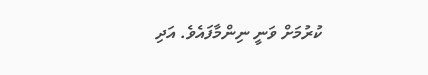ކުރުމަށް ވަނީ ނިންމާފައެވެ. އަދި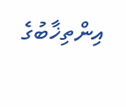އިންތިޚާބުގެ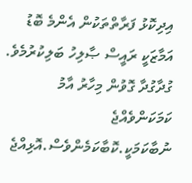އިދިކޮޅު ފަރާތްތަކުން އެންމެ ބޮޑު އަމާޒަކީ ރައީސް ޞާލިހު ބަލިކުރުމެވެ.
ގުދާގުދާ ގޮވުން މިހާރު އާމު ކަމަކަންވެއްޖެ ނުބާކަމަކީ.ކޮބާކަމެންވެސް.އޮޅިއްޖެ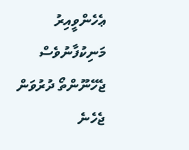ޢެހެންވީއިރު މަނިކުފާނުވެސް ޖެހޭނޫންތޯ ދުރުވަން
ޖެހެނެ